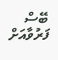ބޭސް ފަރުވާއަށް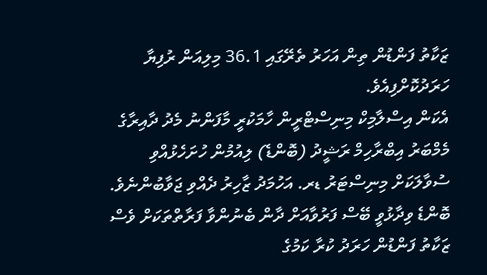ޒަކާތު ފަންޑުން ތިން އަހަރު ތެރޭގައި 36.1 މިލިއަން ރުފިޔާ ހަރަދުކޮށްފިއެވެ.
އެކަން އިސްލާމިކް މިނިސްޓްރީން ހާމަކުރީ މާފަންނު މެދު ދާއިރާގެ މެމްބަރު އިބްރާހިމް ރަޝީދު (ބޮންޑެ) ލިއުމުން ހުށަހެޅުއްވި ސުވާލަކަށް މިނިސްޓަރު ޑރ. އަހުމަދު ޒާހިރު ދެއްވި ޖަވާބުންނެވެ.
ބޮންޑެ ވިދާޅުވީ ބޭސް ފަރުވާއަށް ދާން ބެނުންވާ ފަރާތްތަކަށް ވެސް ޒަކާތު ފަންޑުން ހަރަދު ކުރާ ކަމުގެ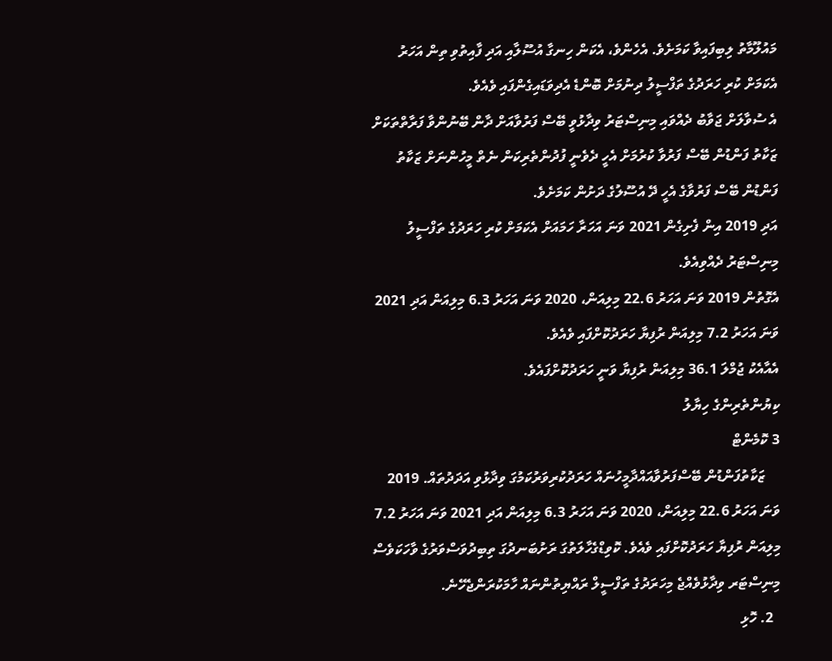މައުލޫމާތު ލިބިފައިވާ ކަމަށެވެ. އެހެންވެ، އެކަން ހިނގާ އުސޫލާއި އަދި ފާއިތުވި ތިން އަހަރު އެކަމަށް ކުރި ހަރަދުގެ ތަފްސީލު ދިނުމަށް ބޮންޑެ އެދިވަޑައިގެންފައި ވެއެވެ.
އެ ސުވާލަށް ޖަވާބު ދެއްވައި މިނިސްޓަރު ވިދާޅުވީ ބޭސް ފަރުވާއަށް ދާން ބޭނުންވާ ފަރާތްތަކަށް ޒަކާތު ފަންޑުން ބޭސް ފަރުވާ ކުރުމަށް އެހީ ދެވެނީ ފުދުންތެރިކަން ނެތް މީހުންނަށް ޒަކާތު ފަންޑުން ބޭސް ފަރުވާގެ އެހީ ދޭ އުސޫލުގެ ދަށުން ކަމަށެވެ.
އަދި 2019 އިން ފެށިގެން 2021 ވަނަ އަހަރާ ހަމައަށް އެކަމަށް ކުރި ހަރަދުގެ ތަފްސީލު މިނިސްޓަރު ދެއްވިއެވެ.
އެގޮތުން 2019 ވަނަ އަހަރު 22.6 މިލިއަން، 2020 ވަނަ އަހަރު 6.3 މިލިއަން އަދި 2021 ވަނަ އަހަރު 7.2 މިލިއަން ރުފިޔާ ހަރަދުކޮށްފައި ވެއެވެ.
އެއާއެކު ޖުމްލަ 36.1 މިލިއަން ރުފިޔާ ވަނީ ހަރަދުކޮށްފައެވެ.
ކިޔުންތެރިންގެ ހިޔާލު
3 ކޮމެންޓް
    ޒަކާތުފަންޑުން ބޭސްފަރުވާއައްދާމީހުނައް ހަރަދުކުރިވަރުކަމުގަ ވިދާޅުވި އަދަދުތައް. 2019 ވަނަ އަހަރު 22.6 މިލިއަން، 2020 ވަނަ އަހަރު 6.3 މިލިއަން އަދި 2021 ވަނަ އަހަރު 7.2 މިލިއަން ރުފިޔާ ހަރަދުކޮށްފައި ވެއެވެ. ކޮވިޑްގެހާލަތުގަ ރަށުބަނދުގަ ތިބިދުވަސްވަރުގެ ވާހަކަވެސް މިނިސްޓަރ ވިދާޅުވެއްޖެ މިހަރަދުގެ ތަފްސީލް ރައްޔިތުންނައް ހާމަކުރަންޖެހޭނެ.
  2. ހޮޅި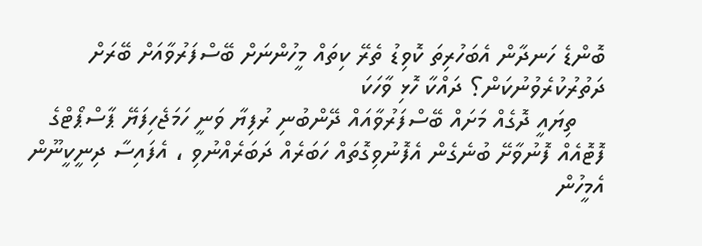ބޮންޑެ ހަނދާން އެބަހުރިތަ ކޮވިޑު ތެރޭ ކިތައް މީހުންނަށް ބޭސްފަރުވާއަށް ބޭރަށް ދަތުރުކުރެވުނުކަން؟ ދައްކާ ހޮޅި ވާހަކަ
    ތިޔައީ ދޮގެއް މަށައް ބޭސްފަރުވާއައް ދޭންބުނި ރުފިޔާ ވަނީ ހަމަޖެހިފަޔޭ ޕާސްޕޯޓްގެ ފޮޓޮއެއް ފޮނުވާށޭ ބުނެގެން އެފޮނުވިގޮތައް ހަބަރެއް ދަބަރެއްނުވި ، އެފައިސާ ދިނީކީނޫން އެމީހުން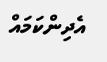އެދިންކަމައް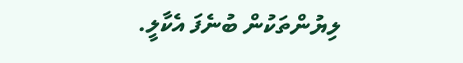ލިޔުންތަކުން ބުނެފަ އެކާލީ.